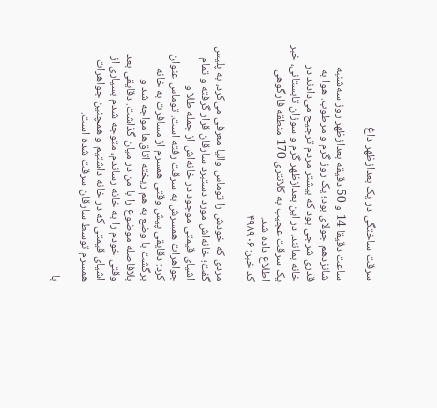سرقت ساختگی در یک بعدازظهر داغ

ساعت دقیقا 14 و 50 دقیقه بعدازظهر روز سه‌شنبه شانزدهم جولای بود؛ یک روز گرم و مرطوب. هوا به قدری شرجی بود که بیشتر مردم ترجیح می‌دادند در خانه بمانند. در این بعدازظهر گرم و سوزان تابستانی، خبر یک سرقت عجیب به کلانتری 170 منطقه فارگوهی اطلاع داده شد.
کد خبر: ۴۹۸۹۰۶

مردی که خودش را توماس والیا معرفی می‌کرد، به پلیس گفت؛ خانه‌اش مورد دستبرد سارقان قرار گرفته و تمام اشیای قیمتی موجود در خانه‌اش از جمله طلا و جواهرات همسرش به سرقت رفته است. توماس عنوان کرد: دقایقی پیش وقتی همسرم از مسافرت به خانه برگشت با وضع به هم ریخته اتاق‌ها مواجه شد و بلافاصله موضوع را با من در میان گذاشت. دقایقی بعد وقتی خودم را به خانه رساندم، متوجه شدم بسیاری از اشیای قیمتی که در خانه داشتیم و همچنین جواهرات همسرم توسط سارقان سرقت شده است.

با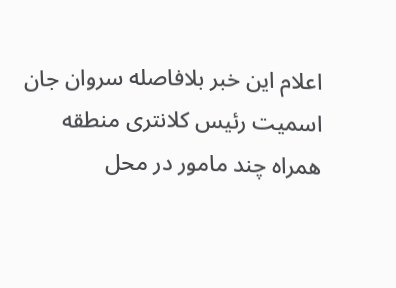اعلام این خبر بلافاصله سروان جان اسمیت رئیس کلانتری منطقه همراه چند مامور در محل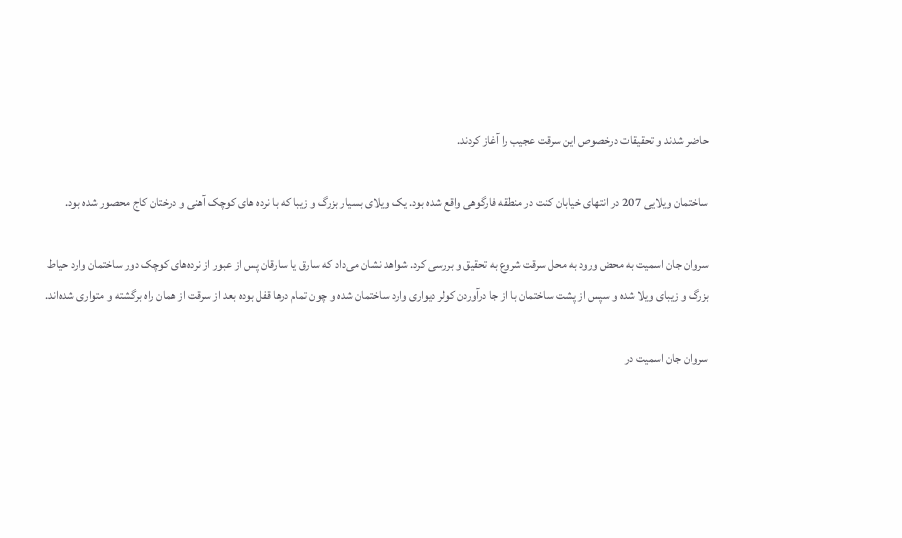حاضر شدند و تحقیقات درخصوص این سرقت عجیب را آغاز کردند.

ساختمان ویلایی 207 در انتهای خیابان کنت در منطقه فارگوهی واقع شده بود. یک ویلای بسیار بزرگ و زیبا که با نرده های کوچک آهنی و درختان کاج محصور شده بود.

سروان جان اسمیت به محض ورود به محل سرقت شروع به تحقیق و بررسی کرد. شواهد نشان می‌داد که سارق یا سارقان پس از عبور از نرده‌های کوچک دور ساختمان وارد حیاط بزرگ و زیبای ویلا شده و سپس از پشت ساختمان با از جا درآوردن کولر دیواری وارد ساختمان شده و چون تمام درها قفل بوده بعد از سرقت از همان راه برگشته و متواری شده‌اند.

سروان جان اسمیت در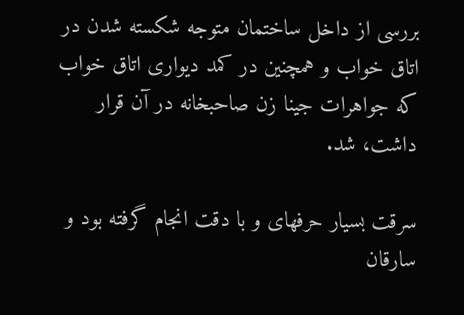بررسی از داخل ساختمان متوجه شکسته شدن در اتاق خواب و همچنین در کمد دیواری اتاق خواب که جواهرات جینا زن صاحبخانه در آن قرار داشت، شد.

سرقت بسیار حرفهای و با دقت انجام گرفته بود و سارقان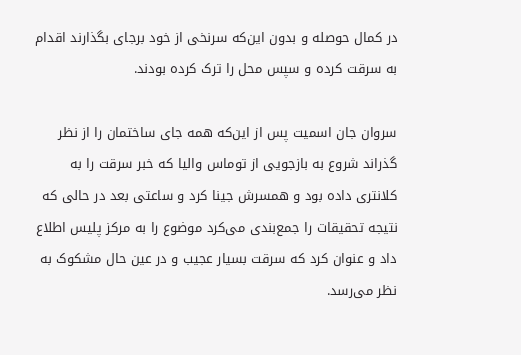در کمال حوصله و بدون این‌که سرنخی از خود برجای بگذارند اقدام به سرقت کرده و سپس محل را ترک کرده بودند.

سروان جان اسمیت پس از این‌که همه جای ساختمان را از نظر گذراند شروع به بازجویی از توماس والیا که خبر سرقت را به کلانتری داده بود و همسرش جینا کرد و ساعتی بعد در حالی که نتیجه تحقیقات را جمع‌بندی می‌کرد موضوع را به مرکز پلیس اطلاع داد و عنوان کرد که سرقت بسیار عجیب و در عین حال مشکوک به نظر می‌رسد.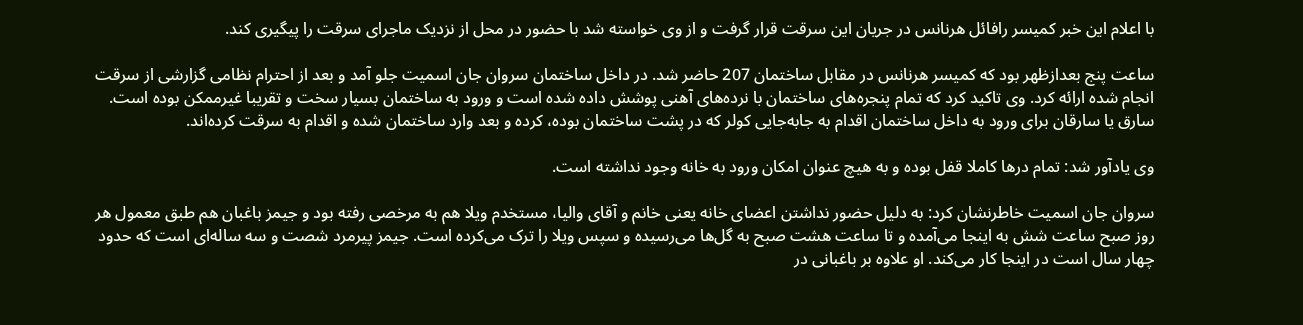با اعلام این خبر کمیسر رافائل هرنانس در جریان این سرقت قرار گرفت و از وی خواسته شد با حضور در محل از نزدیک ماجرای سرقت را پیگیری کند.

ساعت پنج بعدازظهر بود که کمیسر هرنانس در مقابل ساختمان 207 حاضر شد. در داخل ساختمان سروان جان اسمیت جلو آمد و بعد از احترام نظامی گزارشی از سرقت انجام شده ارائه کرد. وی تاکید کرد که تمام پنجره‌های ساختمان با نرده‌های آهنی پوشش داده شده است و ورود به ساختمان بسیار سخت و تقریبا غیرممکن بوده است. سارق یا سارقان برای ورود به داخل ساختمان اقدام به جابه‌جایی کولر که در پشت ساختمان بوده، کرده و بعد وارد ساختمان شده و اقدام به سرقت کرده‌اند.

وی یادآور شد: تمام درها کاملا قفل بوده و به هیچ عنوان امکان ورود به خانه وجود نداشته است.

سروان جان اسمیت خاطرنشان کرد: به دلیل حضور نداشتن اعضای خانه یعنی خانم و آقای والیا، مستخدم ویلا هم به مرخصی رفته بود و جیمز باغبان هم طبق معمول هر روز صبح ساعت شش به اینجا می‌آمده و تا ساعت هشت صبح به گل‌ها می‌رسیده و سپس ویلا را ترک می‌کرده است. جیمز پیرمرد شصت و سه ساله‌ای است که حدود چهار سال است در اینجا کار می‌کند. او علاوه بر باغبانی در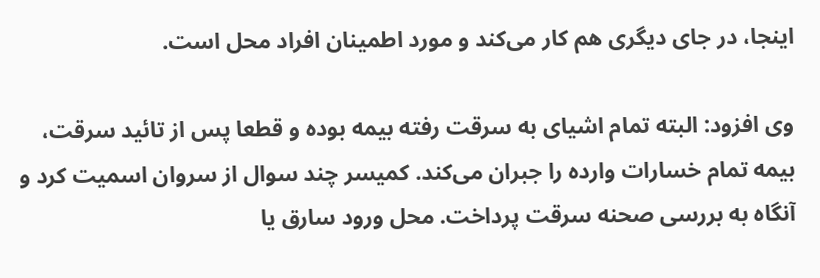اینجا، در جای دیگری هم کار می‌کند و مورد اطمینان افراد محل است.

وی افزود: البته تمام اشیای به سرقت رفته بیمه بوده و قطعا پس از تائید سرقت، بیمه تمام خسارات وارده را جبران می‌کند. کمیسر چند سوال از سروان اسمیت کرد و آنگاه به بررسی صحنه سرقت پرداخت. محل ورود سارق یا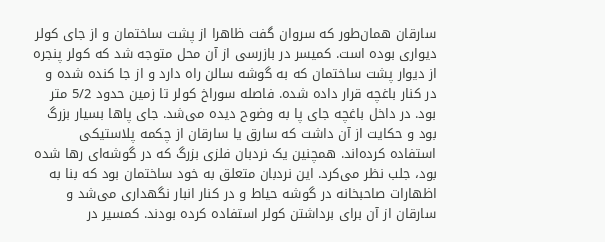سارقان همان‌طور که سروان گفت ظاهرا از پشت ساختمان و از جای کولر دیواری بوده است. کمیسر در بازرسی از آن محل متوجه شد که کولر پنجره از دیوار پشت ساختمان که به گوشه‌ سالن راه دارد و از جا کنده شده و در کنار باغچه قرار داده شده. فاصله سوراخ کولر تا زمین حدود 5/2 متر بود. در داخل باغچه‌ جای پا به وضوح دیده می‌شد. جای پاها بسیار بزرگ بود و حکایت از آن داشت که سارق یا سارقان از چکمه پلاستیکی استفاده کرده‌اند. همچنین یک نردبان فلزی بزرگ که در گوشه‌ای رها شده بود، جلب نظر می‌کرد. این نردبان متعلق به خود ساختمان بود که بنا به اظهارات صاحبخانه در گوشه حیاط و در کنار انبار نگهداری می‌شد و سارقان از آن برای برداشتن کولر استفاده کرده بودند. کمسیر در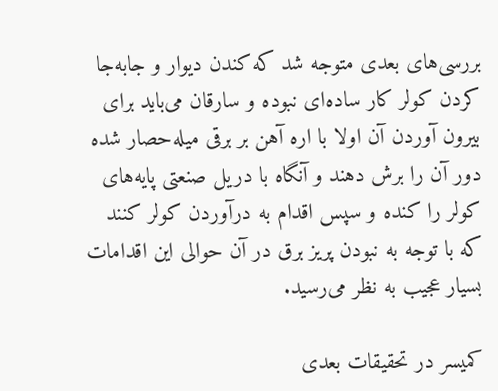بررسی‌های بعدی متوجه شد که کندن دیوار و جابه‌جا کردن کولر کار ساده‌ای نبوده و سارقان می‌باید برای بیرون آوردن آن اولا با اره آهن بر برقی میله‌حصار شده دور آن را برش دهند و آنگاه با دریل صنعتی پایه‌های کولر را کنده و سپس اقدام به درآوردن کولر کنند که با توجه به نبودن پریز برق در آن حوالی این اقدامات بسیار عجیب به نظر می‌رسید.

کمیسر در تحقیقات بعدی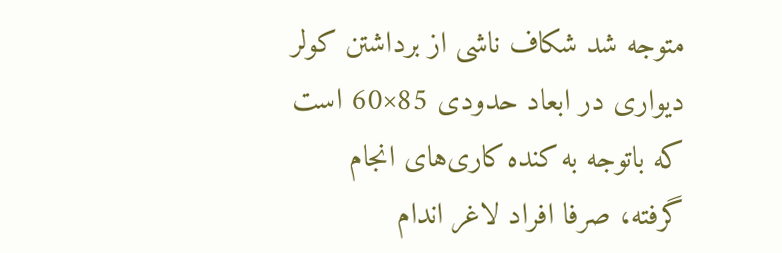متوجه شد شکاف ناشی از برداشتن کولر دیواری در ابعاد حدودی 85×60 است که باتوجه به کنده کاری‌های انجام گرفته، صرفا افراد لاغر اندام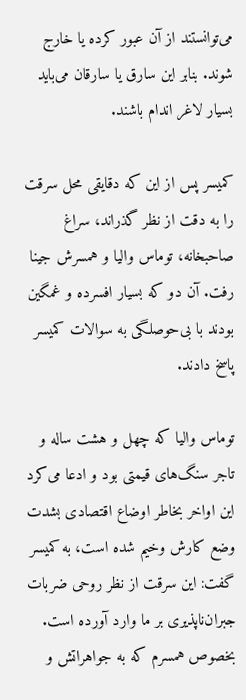می‌توانستند از آن عبور کرده یا خارج شوند. بنابر این سارق یا سارقان می‌باید بسیار لاغر اندام باشند.

کمیسر پس از این که دقایقی محل سرقت را به دقت از نظر گذراند، سراغ صاحبخانه، توماس والیا و همسرش جینا رفت. آن دو که بسیار افسرده و غمگین بودند با بی‌حوصلگی به سوالات کمیسر پاسخ دادند.

توماس والیا که چهل و هشت ساله و تاجر سنگ‌های قیمتی بود و ادعا می‌کرد این اواخر بخاطر اوضاع اقتصادی بشدت وضع کارش وخیم شده است، به کمیسر گفت: این سرقت از نظر روحی ضربات جبران‌ناپذیری بر ما وارد آورده است. بخصوص همسرم که به جواهراتش و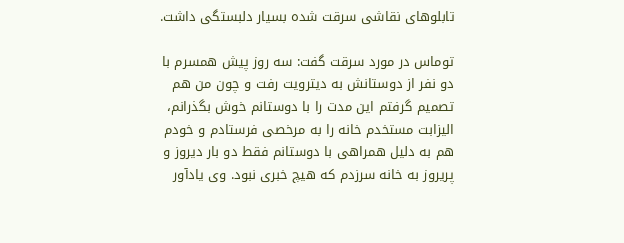تابلوهای نقاشی سرقت شده بسیار دلبستگی داشت.

توماس در مورد سرقت گفت: سه روز پیش همسرم با دو نفر از دوستانش به دیترویت رفت و چون من هم تصمیم گرفتم این مدت را با دوستانم خوش بگذرانم، الیزابت مستخدم خانه را به مرخصی فرستادم و خودم هم به دلیل همراهی با دوستانم فقط دو بار دیروز و پریروز به خانه سرزدم که هیچ خبری نبود. وی یادآور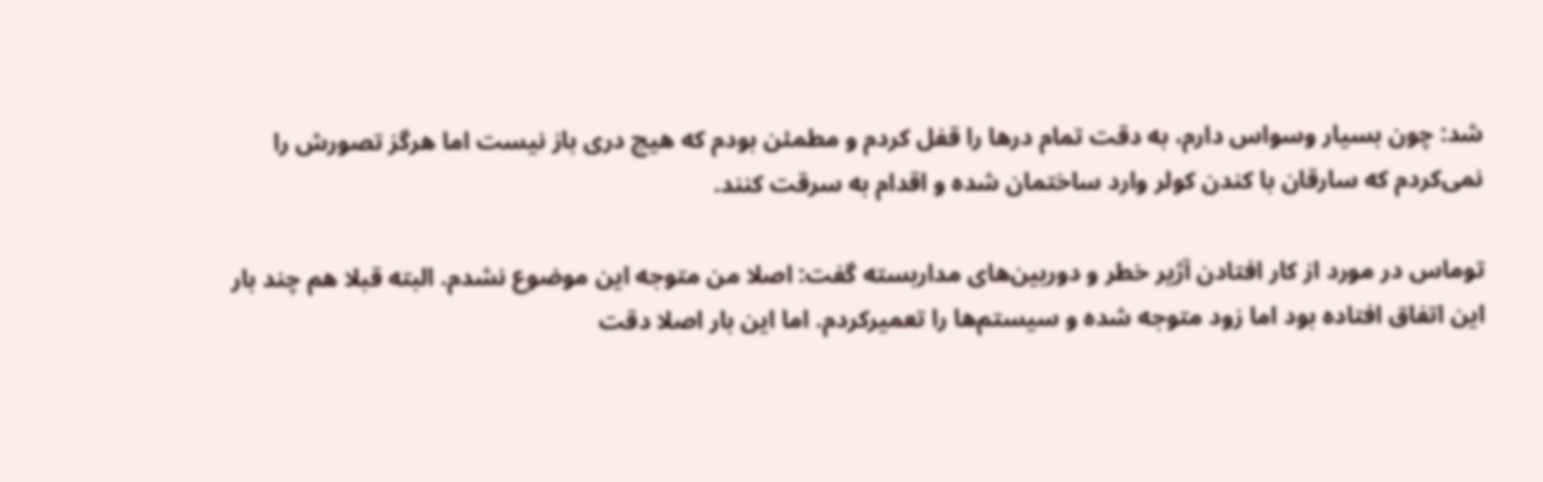شد: چون بسیار وسواس دارم، به دقت تمام درها را قفل کردم و مطمئن بودم که هیچ دری باز نیست اما هرگز تصورش را نمی‌کردم که سارقان با کندن کولر وارد ساختمان شده و اقدام به سرقت کنند.

توماس در مورد از کار افتادن آژیر خطر و دوربین‌های مداربسته گفت: اصلا من متوجه این موضوع نشدم. البته قبلا هم چند بار این اتفاق افتاده بود اما زود متوجه شده و سیستم‌ها را تعمیرکردم. اما این بار اصلا دقت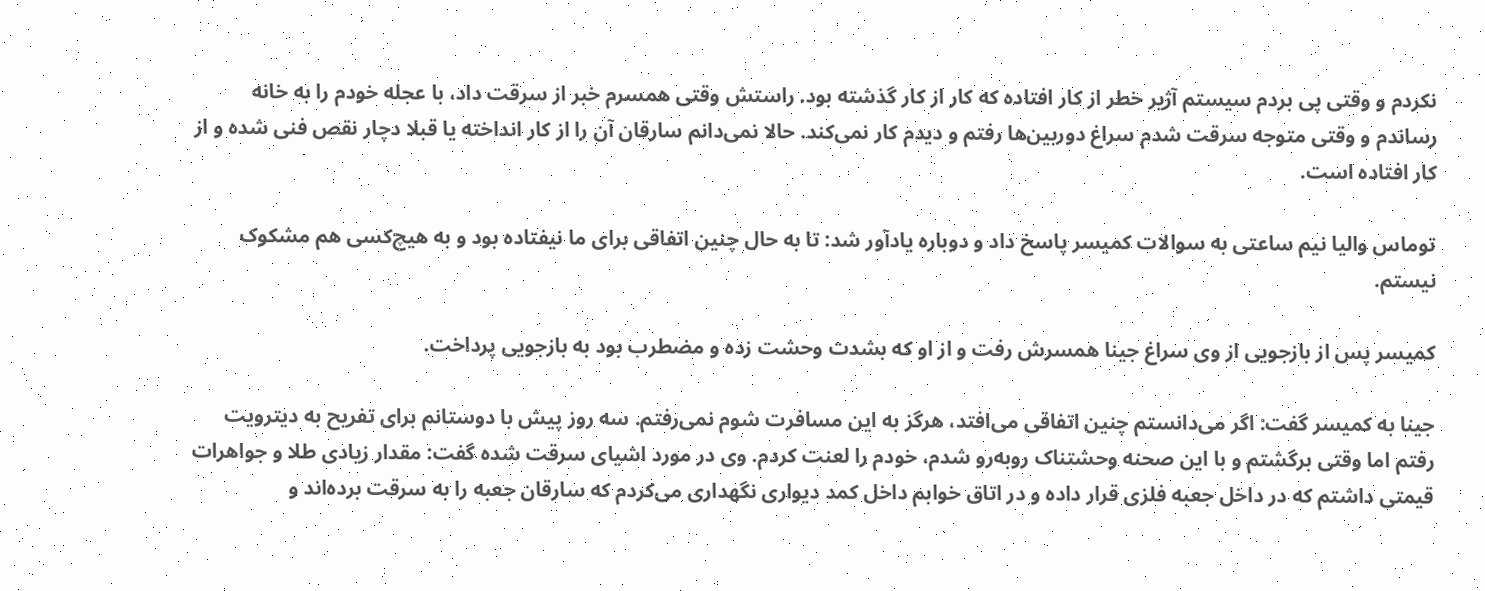نکردم و وقتی پی بردم سیستم آژیر خطر از کار افتاده که کار از کار گذشته بود. راستش وقتی همسرم خبر از سرقت داد، با عجله خودم را به خانه رساندم و وقتی متوجه سرقت شدم سراغ دوربین‌ها رفتم و دیدم کار نمی‌کند. حالا نمی‌دانم سارقان آن را از کار انداخته یا قبلا دچار نقص فنی شده و از کار افتاده‌ است.

توماس والیا نیم ساعتی به سوالات کمیسر پاسخ داد و دوباره یادآور شد: تا به حال چنین اتفاقی برای ما نیفتاده بود و به هیچ‌کسی هم مشکوک نیستم.

کمیسر پس از بازجویی از وی سراغ جینا همسرش رفت و از او که بشدت وحشت زده و مضطرب بود به بازجویی پرداخت.

جینا به کمیسر گفت: اگر می‌دانستم چنین اتفاقی می‌افتد، هرگز به این مسافرت شوم نمی‌رفتم. سه روز پیش با دوستانم برای تفریح به دیترویت رفتم اما وقتی برگشتم و با این صحنه وحشتناک روبه‌رو شدم، خودم را لعنت کردم. وی در مورد اشیای سرقت شده گفت: مقدار زیادی طلا و جواهرات قیمتی داشتم که در داخل جعبه فلزی قرار داده و در اتاق خوابم داخل کمد دیواری نگهداری می‌کردم که سارقان جعبه را به سرقت برده‌اند و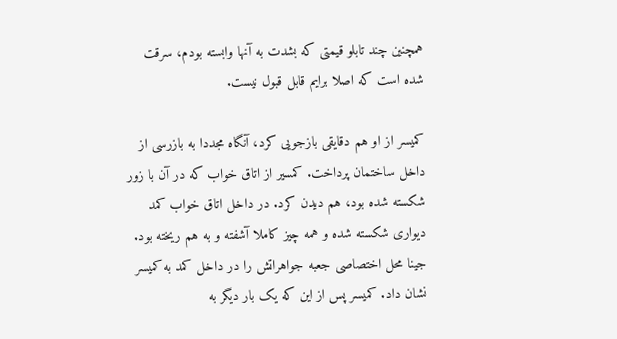همچنین چند تابلو قیمتی که بشدت به آنها وابسته بودم، سرقت شده است که اصلا برایم قابل قبول نیست.

کمیسر از او هم دقایقی بازجویی کرد، آنگاه مجددا به بازرسی از داخل ساختمان پرداخت. کمسیر از اتاق خواب که در آن با زور شکسته شده بود، هم دیدن کرد. در داخل اتاق خواب کمد دیواری شکسته شده و همه چیز کاملا آشفته و به هم ریخته بود. جینا محل اختصاصی جعبه جواهراتش را در داخل کمد به کمیسر نشان داد. کمیسر پس از این که یک بار دیگر به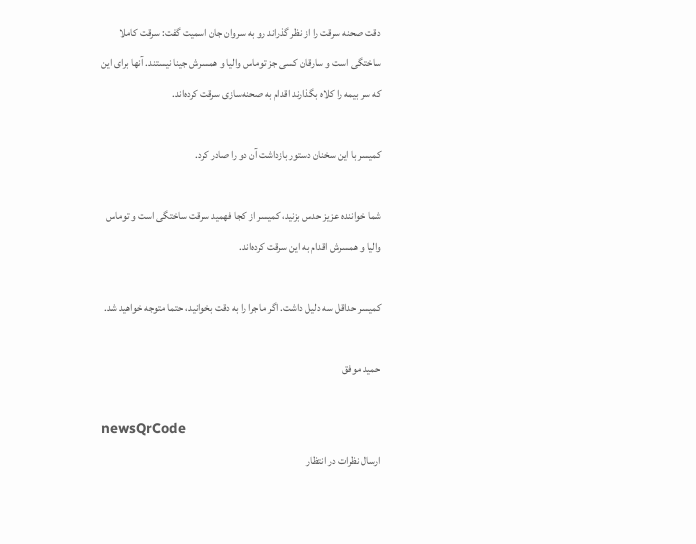دقت صحنه سرقت را از نظر گذراند رو به سروان جان اسمیت گفت: سرقت کاملا ساختگی است و سارقان کسی جز توماس والیا و همسرش جینا نیستند. آنها برای این که سر بیمه را کلاه بگذارند اقدام به صحنه‌سازی سرقت کرده‌اند.

کمیسر با این سخنان دستور بازداشت آن دو را صادر کرد.

شما خواننده عزیز حدس بزنید، کمیسر از کجا فهمید سرقت ساختگی است و توماس والیا و همسرش اقدام به این سرقت کرده‌اند.

کمیسر حداقل سه دلیل داشت. اگر ماجرا را به دقت بخوانید، حتما متوجه خواهید شد.

حمید موفق

newsQrCode
ارسال نظرات در انتظار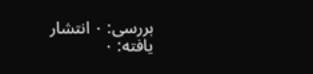بررسی: ۰ انتشار یافته: ۰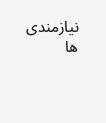نیازمندی ها